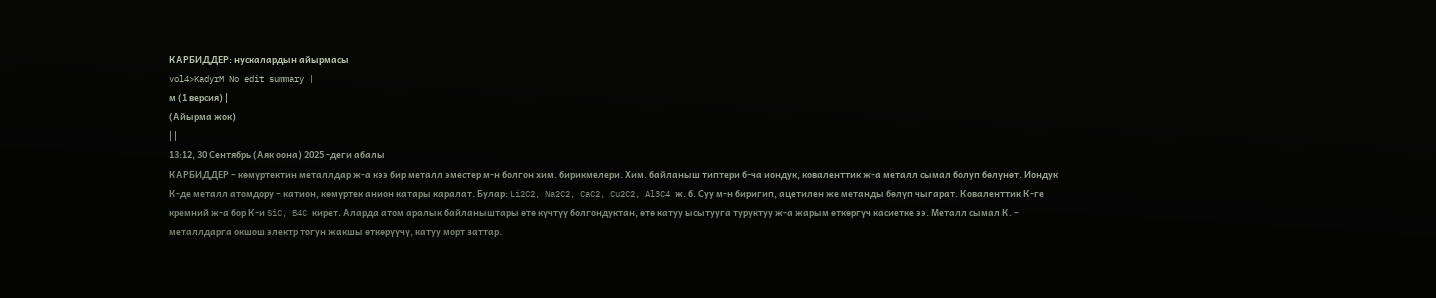КАРБИДДЕР: нускалардын айырмасы
vol4>KadyrM No edit summary |
м (1 версия) |
(Айырма жок)
| |
13:12, 30 Сентябрь (Аяк оона) 2025 -деги абалы
КАРБИДДЕР – көмүртектин металлдар ж-а кээ бир металл эместер м-н болгон хим. бирикмелери. Хим. байланыш типтери б-ча иондук, коваленттик ж-а металл сымал болуп бөлүнөт. Иондук К-де металл атомдору – катион, көмүртек анион катары каралат. Булар: Li2C2, Na2C2, CaC2, Cu2C2, Al3C4 ж. б. Суу м-н биригип, ацетилен же метанды бөлүп чыгарат. Коваленттик К-ге кремний ж-а бор К-и SiC, B4C кирет. Аларда атом аралык байланыштары өтө күчтүү болгондуктан, өтө катуу ысытууга туруктуу ж-а жарым өткөргүч касиетке ээ. Металл сымал К. – металлдарга окшош электр тогун жакшы өткөрүүчү, катуу морт заттар.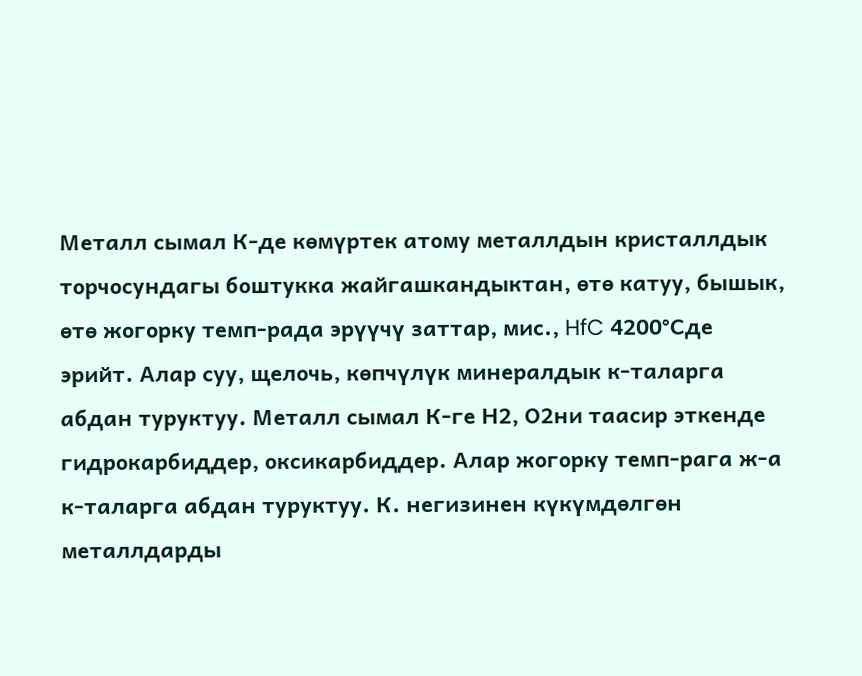Металл сымал К-де көмүртек атому металлдын кристаллдык торчосундагы боштукка жайгашкандыктан, өтө катуу, бышык, өтө жогорку темп-рада эрүүчү заттар, мис., HfC 4200°Сде эрийт. Алар суу, щелочь, көпчүлүк минералдык к-таларга абдан туруктуу. Металл сымал К-ге Н2, О2ни таасир эткенде гидрокарбиддер, оксикарбиддер. Алар жогорку темп-рага ж-а к-таларга абдан туруктуу. К. негизинен күкүмдөлгөн металлдарды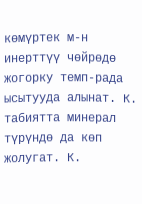көмүртек м-н инерттүү чөйрөдө жогорку темп-рада ысытууда алынат. К. табиятта минерал түрүндө да көп жолугат. К.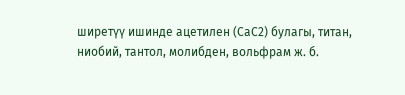ширетүү ишинде ацетилен (СаС2) булагы, титан, ниобий, тантол, молибден, вольфрам ж. б.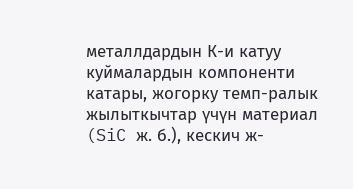металлдардын К-и катуу куймалардын компоненти катары, жогорку темп-ралык жылыткычтар үчүн материал (SiC ж. б.), кескич ж-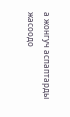а жонгуч аспаптарды жасоодо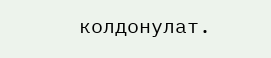колдонулат.